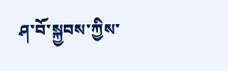ཤ་བོ་སྐྱབས་ཀྱིས་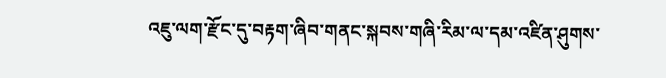འཇུ་ལག་རྫོང་དུ་བརྟག་ཞིབ་གནང་སྐབས་གཞི་རིམ་ལ་དམ་འཛིན་ཤུགས་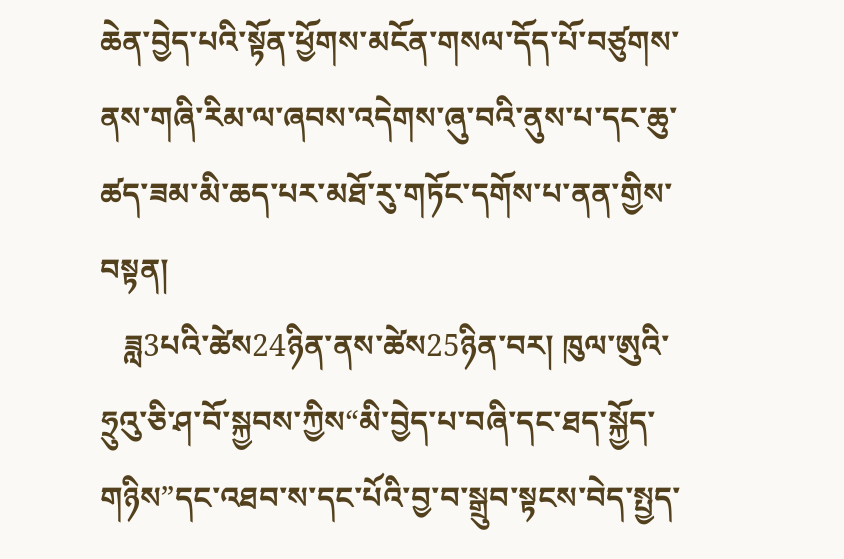ཆེན་བྱེད་པའི་སྟོན་ཕྱོགས་མངོན་གསལ་དོད་པོ་བཙུགས་ནས་གཞི་རིམ་ལ་ཞབས་འདེགས་ཞུ་བའི་ནུས་པ་དང་ཆུ་ཚད་ཟམ་མི་ཆད་པར་མཐོ་རུ་གཏོང་དགོས་པ་ནན་གྱིས་བསྟན།
   ཟླ3པའི་ཚེས24ཉིན་ནས་ཚེས25ཉིན་བར། ཁུལ་ཨུའི་ཧྲུའུ་ཅི་ཤ་བོ་སྐྱབས་ཀྱིས“མི་བྱེད་པ་བཞི་དང་ཐད་སྐྱོད་གཉིས”དང་འཐབ་ས་དང་པོའི་བྱ་བ་སྒྲུབ་སྟངས་བེད་སྤྱད་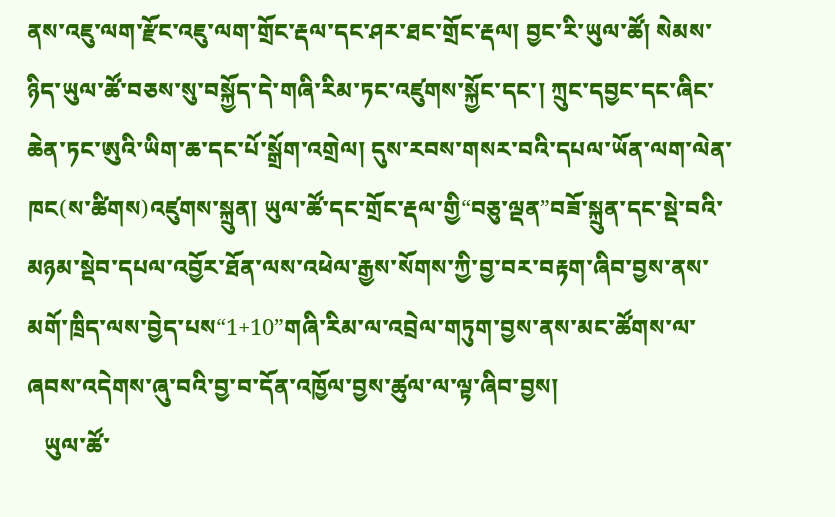ནས་འཇུ་ལག་རྫོང་འཇུ་ལག་གྲོང་རྡལ་དང་ཤར་ཐང་གྲོང་རྡལ། བྱང་རི་ཡུལ་ཚོ། སེམས་ཉིད་ཡུལ་ཚོ་བཅས་སུ་བསྐྱོད་དེ་གཞི་རིམ་ཏང་འཛུགས་སྐྱོང་དང་། ཀྲུང་དབྱང་དང་ཞིང་ཆེན་ཏང་ཨུའི་ཡིག་ཆ་དང་པོ་སྒྲོག་འགྲེལ། དུས་རབས་གསར་བའི་དཔལ་ཡོན་ལག་ལེན་ཁང(ས་ཚིགས)འཛུགས་སྐྲུན། ཡུལ་ཚོ་དང་གྲོང་རྡལ་གྱི“བཅུ་ལྡན”བཟོ་སྐྲུན་དང་སྡེ་བའི་མཉམ་སྡེབ་དཔལ་འབྱོར་ཐོན་ལས་འཕེལ་རྒྱས་སོགས་ཀྱི་བྱ་བར་བརྟག་ཞིབ་བྱས་ནས་མགོ་ཁྲིད་ལས་བྱེད་པས“1+10”གཞི་རིམ་ལ་འབྲེལ་གཏུག་བྱས་ནས་མང་ཚོགས་ལ་ཞབས་འདེགས་ཞུ་བའི་བྱ་བ་དོན་འཁྱོལ་བྱས་ཚུལ་ལ་ལྟ་ཞིབ་བྱས།
   ཡུལ་ཚོ་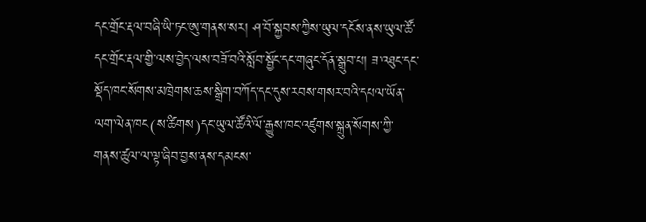དང་གྲོང་རྡལ་བཞི་ཡི་ཏང་ཨུ་གནས་སར། ཤ་བོ་སྐྱབས་ཀྱིས་ཡུལ་དངོས་ནས་ཡུལ་ཚོ་དང་གྲོང་རྡལ་གྱི་ལས་བྱེད་ལས་བཟོ་བའི་སློབ་སྦྱོང་དང་གཞུང་དོན་སྒྲུབ་པ། ཟ་འཐུང་དང་སྡོད་ཁང་སོགས་མཁྲེགས་ཆས་སྒྲིག་བཀོད་དང་དུས་རབས་གསར་བའི་དཔལ་ཡོན་ལག་ལེན་ཁང(ས་ཚིགས)དང་ཡུལ་ཚོའི་ལོ་རྒྱུས་ཁང་འཛུགས་སྐྲུན་སོགས་ཀྱི་གནས་ཚུལ་ལ་ལྟ་ཞིབ་བྱས་ནས་དམངས་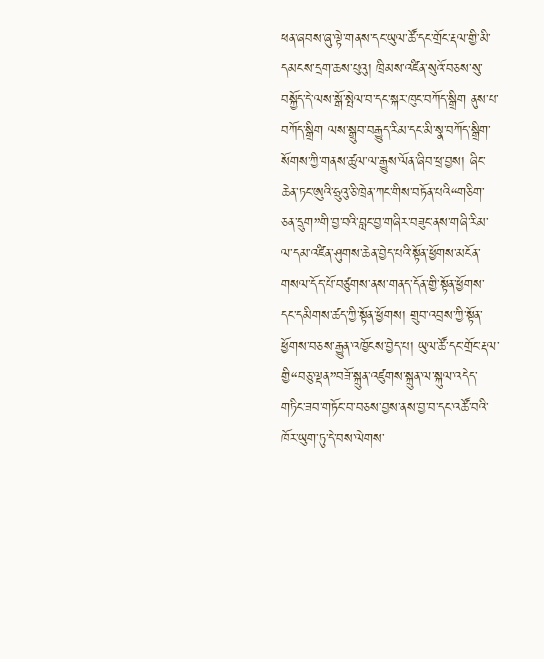ཕན་ཞབས་ཞུ་ལྟེ་གནས་དང་ཡུལ་ཚོ་དང་གྲོང་རྡལ་གྱི་མི་དམངས་དྲག་ཆས་པུའུ། ཁྲིམས་འཛིན་སུའོ་བཅས་སུ་བསྐྱོད་དེ་ལས་སྒོ་སྤེལ་བ་དང་སྐར་ཁུང་བཀོད་སྒྲིག ནུས་པ་བཀོད་སྒྲིག ལས་སྒྲུབ་བརྒྱུད་རིམ་དང་མི་སྣ་བཀོད་སྒྲིག་སོགས་ཀྱི་གནས་ཚུལ་ལ་རྒྱུས་ལོན་ཞིབ་ཕྲ་བྱས། ཞིང་ཆེན་ཏང་ཨུའི་ཧྲུའུ་ཅི་ཁྲེན་ཀང་གིས་བཏོན་པའི“གཅིག་ཅན་དྲུག”གི་བྱ་བའི་བླང་བྱ་གཞིར་བཟུང་ནས་གཞི་རིམ་ལ་དམ་འཛིན་ཤུགས་ཆེན་བྱེད་པའི་སྟོན་ཕྱོགས་མངོན་གསལ་དོད་པོ་བཙུགས་ནས་གནད་དོན་གྱི་སྟོན་ཕྱོགས་དང་དམིགས་ཚད་ཀྱི་སྟོན་ཕྱོགས། གྲུབ་འབྲས་ཀྱི་སྟོན་ཕྱོགས་བཅས་རྒྱུན་འཁྱོངས་བྱེད་པ། ཡུལ་ཚོ་དང་གྲོང་རྡལ་གྱི“བཅུ་ལྡན”བཟོ་སྐྲུན་འཛུགས་སྐྲུན་ལ་སྐུལ་འདེད་གཏིང་ཟབ་གཏོང་བ་བཅས་བྱས་ནས་བྱ་བ་དང་འཚོ་བའི་ཁོར་ཡུག་ཏུ་དེ་བས་ལེགས་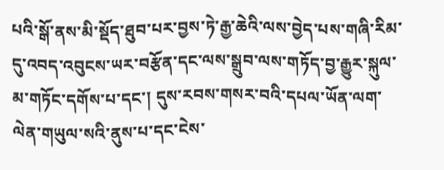པའི་སྒོ་ནས་མི་སྡོད་ཐུབ་པར་བྱས་ཏེ་རྒྱ་ཆེའི་ལས་བྱེད་པས་གཞི་རིམ་དུ་འབད་འབུངས་ཡར་བརྩོན་དང་ལས་སྒྲུབ་ལས་གཏོད་བྱ་རྒྱུར་སྐུལ་མ་གཏོང་དགོས་པ་དང་། དུས་རབས་གསར་བའི་དཔལ་ཡོན་ལག་ལེན་གཡུལ་སའི་ནུས་པ་དང་ངེས་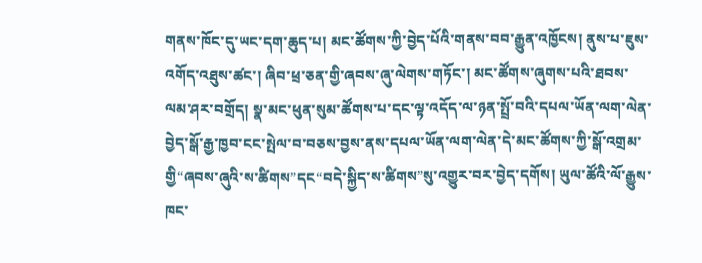གནས་ཁོང་དུ་ཡང་དག་ཆུད་པ། མང་ཚོགས་ཀྱི་བྱེད་པོའི་གནས་བབ་རྒྱུན་འཁྱོངས། ནུས་པ་ཇུས་འགོད་འཐུས་ཚང་། ཞིབ་ཕྲ་ཅན་གྱི་ཞབས་ཞུ་ལེགས་གཏོང་། མང་ཚོགས་ཞུགས་པའི་ཐབས་ལམ་ཤར་བགྲོད། སྣ་མང་ཕུན་སུམ་ཚོགས་པ་དང་ལྟ་འདོད་ལ་ཉན་སྤྲོ་བའི་དཔལ་ཡོན་ལག་ལེན་བྱེད་སྒོ་རྒྱ་ཁྱབ་ངང་སྤེལ་བ་བཅས་བྱས་ནས་དཔལ་ཡོན་ལག་ལེན་དེ་མང་ཚོགས་ཀྱི་སྒོ་འགྲམ་གྱི“ཞབས་ཞུའི་ས་ཚིགས”དང“བདེ་སྐྱིད་ས་ཚིགས”སུ་འགྱུར་བར་བྱེད་དགོས། ཡུལ་ཚོའི་ལོ་རྒྱུས་ཁང་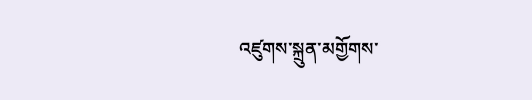འཛུགས་སྐྲུན་མགྱོགས་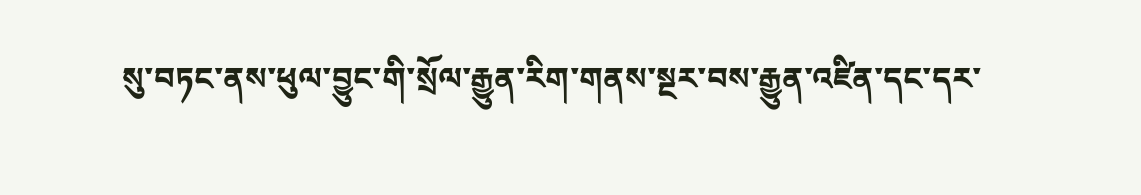སུ་བཏང་ནས་ཕུལ་བྱུང་གི་སྲོལ་རྒྱུན་རིག་གནས་སྔར་བས་རྒྱུན་འཛིན་དང་དར་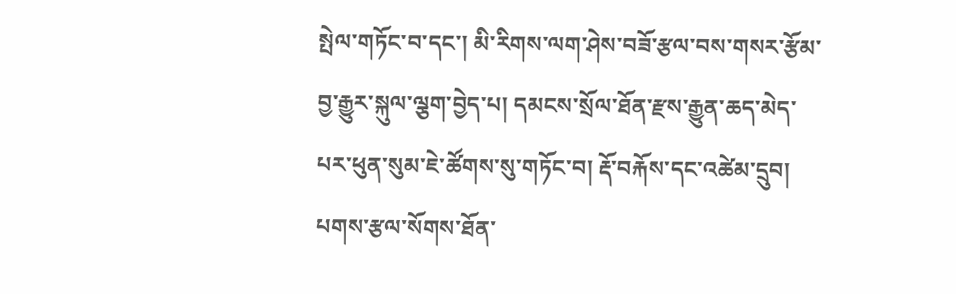སྤེལ་གཏོང་བ་དང་། མི་རིགས་ལག་ཤེས་བཟོ་རྩལ་བས་གསར་རྩོམ་བྱ་རྒྱུར་སྐུལ་ལྕག་བྱེད་པ། དམངས་སྲོལ་ཐོན་རྫས་རྒྱུན་ཆད་མེད་པར་ཕུན་སུམ་ཇེ་ཚོགས་སུ་གཏོང་བ། རྡོ་བརྐོས་དང་འཚེམ་དྲུབ། པགས་རྩལ་སོགས་ཐོན་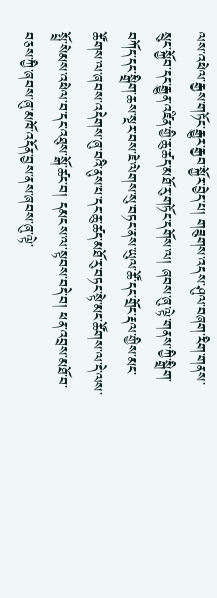ལས་འཕེལ་རྒྱས་གཏོང་རྒྱུར་རྒྱབ་སྐྱོར་བྱེད་པ། གཟུགས་འདས་ཤུལ་བཞག་རིག་གནས་སྲུང་སྐྱོབ་དང་རྒྱུན་འཛིན་གྱི་ཆུ་ཚད་མཐོ་རུ་གཏོང་དགོས་ལ། ཞབས་ཞུ་ལྟེ་གནས་ཀྱི་སྒྲིག་བཀོད་དང་སྒྲིག་ཆས་སྔར་བས་ཇེ་ལེགས་སུ་བཏང་ནས་ཡུལ་ཚོ་དང་གྲོང་རྡལ་གྱིས་མང་ཚོགས་ལ་ཞབས་འདེགས་ཞུ་བའི་ནུས་པ་དང་ཆུ་ཚད་མཐོ་རུ་བཏང་སྟེ་མང་ཚོགས་ལ་དེ་ལས་སྤྲོ་སེམས་འཕེལ་བ་དང་འཐུས་སྒོ་ཚང་བ། དམངས་ལ་སྟབས་བདེ་བ། ཕན་འབྲས་མཐོ་བ་བཅས་ཀྱི་ཞབས་ཞུ་མཁོ་འདོན་བྱས་ནས་ཞབས་ཞུ་ལྟེ་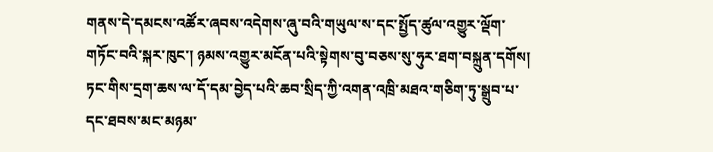གནས་དེ་དམངས་འཚོར་ཞབས་འདེགས་ཞུ་བའི་གཡུལ་ས་དང་སྤྱོད་ཚུལ་འགྱུར་ལྡོག་གཏོང་བའི་སྐར་ཁུང་། ཉམས་འགྱུར་མངོན་པའི་སྟེགས་བུ་བཅས་སུ་ཧུར་ཐག་བསྐྲུན་དགོས། ཏང་གིས་དྲག་ཆས་ལ་དོ་དམ་བྱེད་པའི་ཆབ་སྲིད་ཀྱི་འགན་འཁྲི་མཐའ་གཅིག་ཏུ་སྒྲུབ་པ་དང་ཐབས་མང་མཉམ་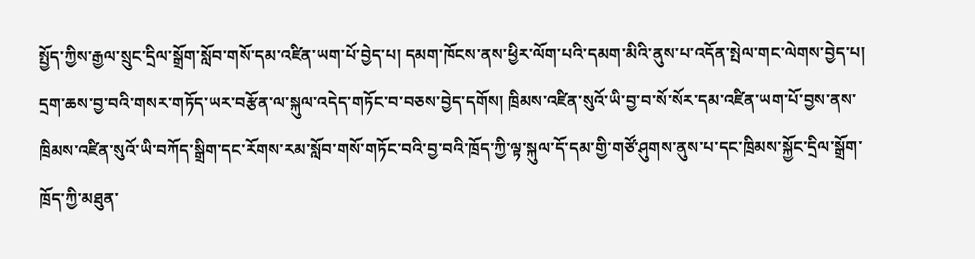སྤྱོད་ཀྱིས་རྒྱལ་སྲུང་དྲིལ་སྒྲོག་སློབ་གསོ་དམ་འཛིན་ཡག་པོ་བྱེད་པ། དམག་ཁོངས་ནས་ཕྱིར་ལོག་པའི་དམག་མིའི་ནུས་པ་འདོན་སྤེལ་གང་ལེགས་བྱེད་པ། དྲག་ཆས་བྱ་བའི་གསར་གཏོད་ཡར་བརྩོན་ལ་སྐུལ་འདེད་གཏོང་བ་བཅས་བྱེད་དགོས། ཁྲིམས་འཛིན་སུའོ་ཡི་བྱ་བ་སོ་སོར་དམ་འཛིན་ཡག་པོ་བྱས་ནས་ཁྲིམས་འཛིན་སུའོ་ཡི་བཀོད་སྒྲིག་དང་རོགས་རམ་སློབ་གསོ་གཏོང་བའི་བྱ་བའི་ཁྲོད་ཀྱི་ལྟ་སྐུལ་དོ་དམ་གྱི་གཙོ་ཤུགས་ནུས་པ་དང་ཁྲིམས་སྐྱོང་དྲིལ་སྒྲོག་ཁྲོད་ཀྱི་མཐུན་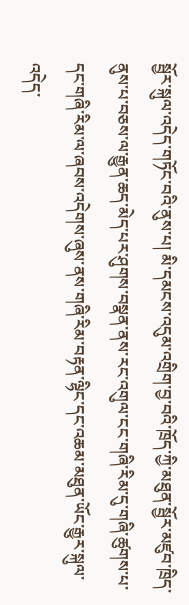སྦྱོར་སྐུལ་འདེད་གཏོང་བའི་ནུས་པ། མི་དམངས་འདུམ་འགྲིག་བྱ་བའི་ཁྲོད་ཀྱི་མཐུན་སྦྱོར་མཛུབ་ཁྲིད་ནུས་པ་བཅས་ལ་རྒྱུན་ཆད་མེད་པར་ཤུགས་བསྣན་ནས་རང་འགུལ་ངང་གཞི་རིམ་དུ་གཞི་ཚུགས་པ་དང་གཞི་རིམ་ལ་ཞབས་འདེགས་ཞུས་ནས་གཞི་རིམ་བརྟན་ལྷིང་དང་འཆམ་མཐུན་ཡོང་རྒྱུར་སྐུལ་འདེད་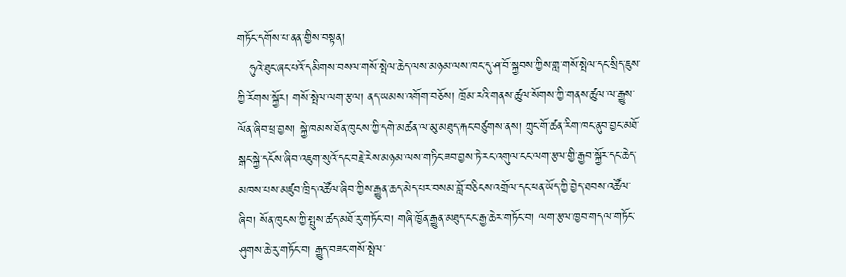གཏོང་དགོས་པ་ནན་གྱིས་བསྟན།
   ཧུའེ་ཐུང་ཞང་པའོ་དམིགས་བསལ་གསོ་སྤེལ་ཆེད་ལས་མཉམ་ལས་ཁང་དུ་ཤ་བོ་སྐྱབས་ཀྱིས་གླ་གསོ་སྤེལ་དང་སྲིད་ཇུས་ཀྱི་རོགས་སྐྱོར། གསོ་སྤེལ་ལག་རྩལ། ནད་ཡམས་འགོག་བཅོས། ཁྲོམ་རའི་གནས་ཚུལ་སོགས་ཀྱི་གནས་ཚུལ་ལ་རྒྱུས་ལོན་ཞིབ་ཕྲ་བྱས། སྐྱེ་ཁམས་ཐོན་ཁུངས་ཀྱི་དགེ་མཚན་ལ་མུ་མཐུད་རྐང་བཙུགས་ནས། ཀྲུང་གོ་ཚན་རིག་ཁང་ནུབ་བྱང་མཐོ་སྒང་སྐྱེ་དངོས་ཞིབ་འཇུག་སུའོ་དང་བརྗེ་རེས་མཉམ་ལས་གཏིང་ཟབ་བྱས་ཏེ་རང་འགུལ་ངང་ལག་རྩལ་གྱི་རྒྱབ་སྐྱོར་དང་ཆེད་མཁས་པས་མཛུབ་ཁྲིད་འཚོལ་ཞིབ་ཀྱིས་རྒྱུན་ཆད་མེད་པར་བསམ་བློ་བཅིངས་འགྲོལ་དང་ཕན་ཡོད་ཀྱི་བྱེད་ཐབས་འཚོལ་ཞིབ། སོན་ཁུངས་ཀྱི་སྤུས་ཚད་མཐོ་རུ་གཏོང་བ། གཞི་ཁྱོན་རྒྱུན་མཐུད་ངང་རྒྱ་ཆེར་གཏོང་བ། ལག་རྩལ་ཁྱབ་གདལ་གཏོང་ཤུགས་ཆེ་རུ་གཏོང་བ། རྒྱུད་བཟང་གསོ་སྤེལ་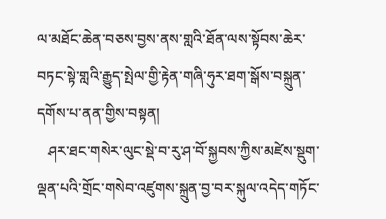ལ་མཐོང་ཆེན་བཅས་བྱས་ནས་གླའི་ཐོན་ལས་སྟོབས་ཆེར་བཏང་སྟེ་གླའི་རྒྱུད་སྤེལ་གྱི་རྟེན་གཞི་ཧུར་ཐག་སྒོས་བསྐྲུན་དགོས་པ་ནན་གྱིས་བསྟན།
   ཤར་ཐང་གསེར་ལུང་སྡེ་བ་རུ་ཤ་བོ་སྐྱབས་ཀྱིས་མཛེས་སྡུག་ལྡན་པའི་གྲོང་གསེབ་འཛུགས་སྐྲུན་བྱ་བར་སྐུལ་འདེད་གཏོང་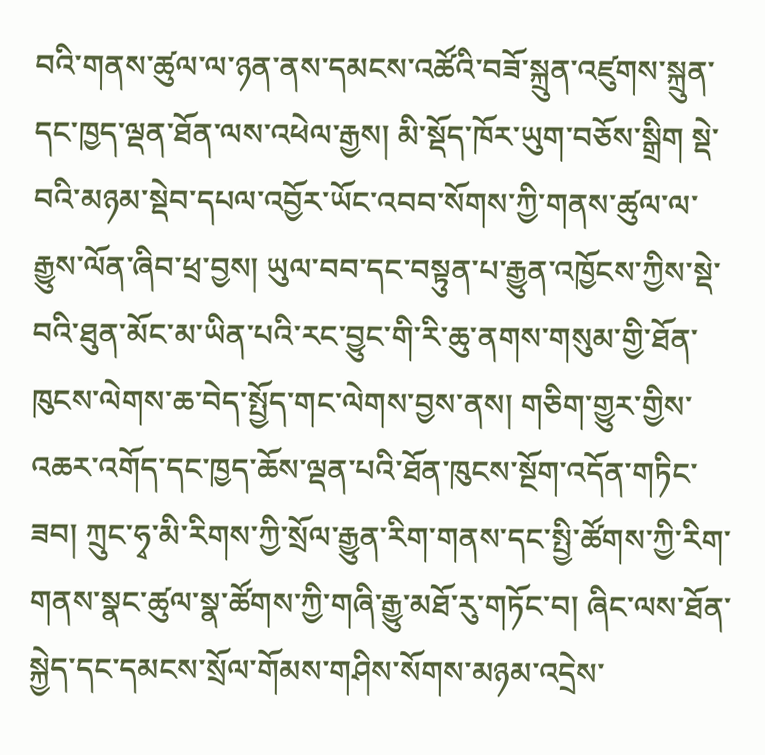བའི་གནས་ཚུལ་ལ་ཉན་ནས་དམངས་འཚོའི་བཟོ་སྐྲུན་འཛུགས་སྐྲུན་དང་ཁྱད་ལྡན་ཐོན་ལས་འཕེལ་རྒྱས། མི་སྡོད་ཁོར་ཡུག་བཅོས་སྒྲིག སྡེ་བའི་མཉམ་སྡེབ་དཔལ་འབྱོར་ཡོང་འབབ་སོགས་ཀྱི་གནས་ཚུལ་ལ་རྒྱུས་ལོན་ཞིབ་ཕྲ་བྱས། ཡུལ་བབ་དང་བསྟུན་པ་རྒྱུན་འཁྱོངས་ཀྱིས་སྡེ་བའི་ཐུན་མོང་མ་ཡིན་པའི་རང་བྱུང་གི་རི་ཆུ་ནགས་གསུམ་གྱི་ཐོན་ཁུངས་ལེགས་ཆ་བེད་སྤྱོད་གང་ལེགས་བྱས་ནས། གཅིག་གྱུར་གྱིས་འཆར་འགོད་དང་ཁྱད་ཆོས་ལྡན་པའི་ཐོན་ཁུངས་སྔོག་འདོན་གཏིང་ཟབ། ཀྲུང་ཧྭ་མི་རིགས་ཀྱི་སྲོལ་རྒྱུན་རིག་གནས་དང་སྤྱི་ཚོགས་ཀྱི་རིག་གནས་སྣང་ཚུལ་སྣ་ཚོགས་ཀྱི་གཞི་རྒྱུ་མཐོ་རུ་གཏོང་བ། ཞིང་ལས་ཐོན་སྐྱེད་དང་དམངས་སྲོལ་གོམས་གཤིས་སོགས་མཉམ་འདྲེས་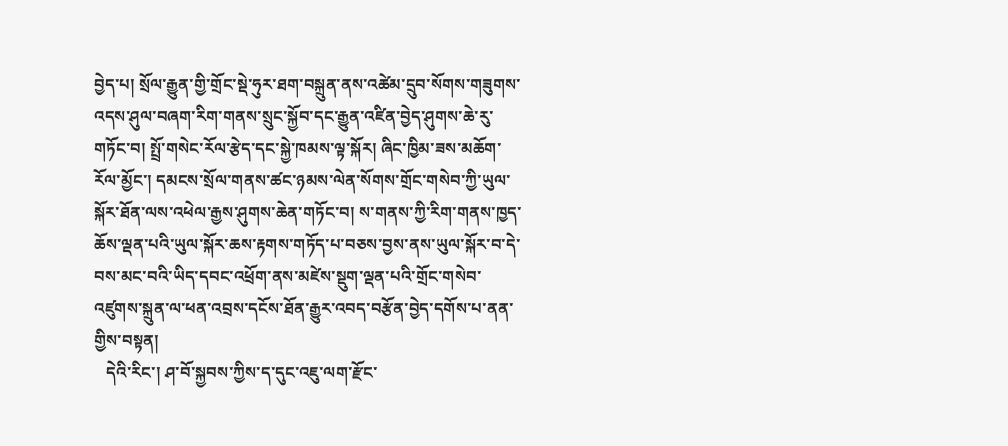བྱེད་པ། སྲོལ་རྒྱུན་གྱི་གྲོང་སྡེ་ཧུར་ཐག་བསྐྲུན་ནས་འཚེམ་དྲུབ་སོགས་གཟུགས་འདས་ཤུལ་བཞག་རིག་གནས་སྲུང་སྐྱོབ་དང་རྒྱུན་འཛིན་བྱེད་ཤུགས་ཆེ་རུ་གཏོང་བ། སྤྲོ་གསེང་རོལ་རྩེད་དང་སྐྱེ་ཁམས་ལྟ་སྐོར། ཞིང་ཁྱིམ་ཟས་མཆོག་རོལ་མྱོང་། དམངས་སྲོལ་གནས་ཚང་ཉམས་ལེན་སོགས་གྲོང་གསེབ་ཀྱི་ཡུལ་སྐོར་ཐོན་ལས་འཕེལ་རྒྱས་ཤུགས་ཆེན་གཏོང་བ། ས་གནས་ཀྱི་རིག་གནས་ཁྱད་ཆོས་ལྡན་པའི་ཡུལ་སྐོར་ཆས་རྟགས་གཏོད་པ་བཅས་བྱས་ནས་ཡུལ་སྐོར་བ་དེ་བས་མང་བའི་ཡིད་དབང་འཕྲོག་ནས་མཛེས་སྡུག་ལྡན་པའི་གྲོང་གསེབ་འཛུགས་སྐྲུན་ལ་ཕན་འབྲས་དངོས་ཐོན་རྒྱུར་འབད་བརྩོན་བྱེད་དགོས་པ་ནན་གྱིས་བསྟན།
   དེའི་རིང་། ཤ་བོ་སྐྱབས་ཀྱིས་ད་དུང་འཇུ་ལག་རྫོང་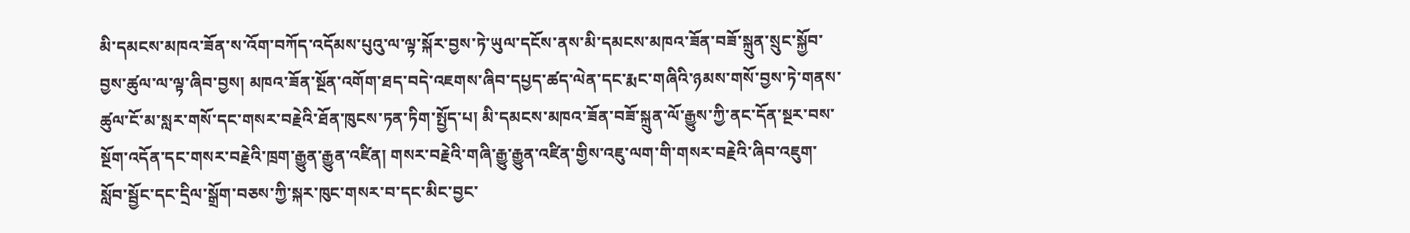མི་དམངས་མཁའ་ཟོན་ས་འོག་བཀོད་འདོམས་པུའུ་ལ་ལྟ་སྐོར་བྱས་ཏེ་ཡུལ་དངོས་ནས་མི་དམངས་མཁའ་ཟོན་བཟོ་སྐྲུན་སྲུང་སྐྱོབ་བྱས་ཚུལ་ལ་ལྟ་ཞིབ་བྱས། མཁའ་ཟོན་སྔོན་འགོག་ཐད་བདེ་འཇགས་ཞིབ་དཔྱད་ཚད་ལེན་དང་རྨང་གཞིའི་ཉམས་གསོ་བྱས་ཏེ་གནས་ཚུལ་ངོ་མ་སླར་གསོ་དང་གསར་བརྗེའི་ཐོན་ཁུངས་ཏན་ཏིག་སྤྱོད་པ། མི་དམངས་མཁའ་ཟོན་བཟོ་སྐྲུན་ལོ་རྒྱུས་ཀྱི་ནང་དོན་སྔར་བས་སྔོག་འདོན་དང་གསར་བརྗེའི་ཁྲག་རྒྱུན་རྒྱུན་འཛིན། གསར་བརྗེའི་གཞི་རྒྱུ་རྒྱུན་འཛིན་གྱིས་འཇུ་ལག་གི་གསར་བརྗེའི་ཞིབ་འཇུག་སློབ་སྦྱོང་དང་དྲིལ་སྒྲོག་བཅས་ཀྱི་སྐར་ཁུང་གསར་བ་དང་མིང་བྱང་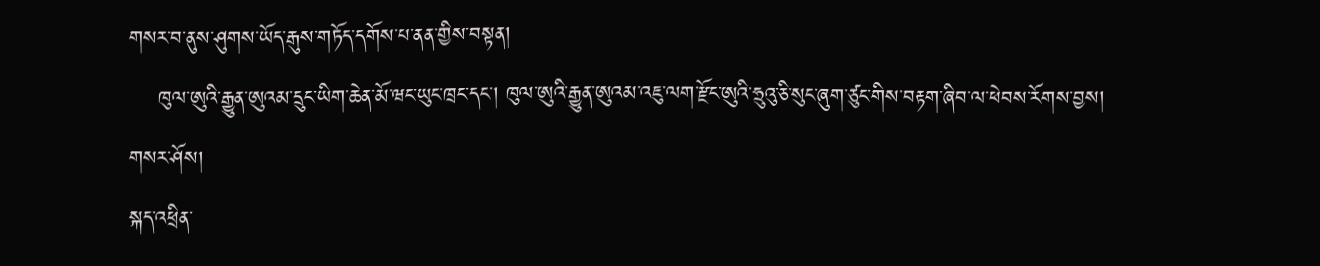གསར་བ་ནུས་ཤུགས་ཡོད་རྒུས་གཏོད་དགོས་པ་ནན་གྱིས་བསྟན།
    ཁུལ་ཨུའི་རྒྱུན་ཨུའམ་དྲུང་ཡིག་ཆེན་མོ་ཝང་ཡུང་ཁྲང་དང་། ཁུལ་ཨུའི་རྒྱུན་ཨུའམ་འཇུ་ལག་རྫོང་ཨུའི་ཧྲུའུ་ཅི་སུང་ཞུག་ཙུང་གིས་བརྟག་ཞིབ་ལ་ཕེབས་རོགས་བྱས།
གསར་ཤོས།
སྐད་འཕྲིན་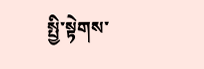སྤྱི་སྟེགས་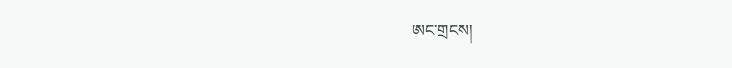ཨང་གྲངས།